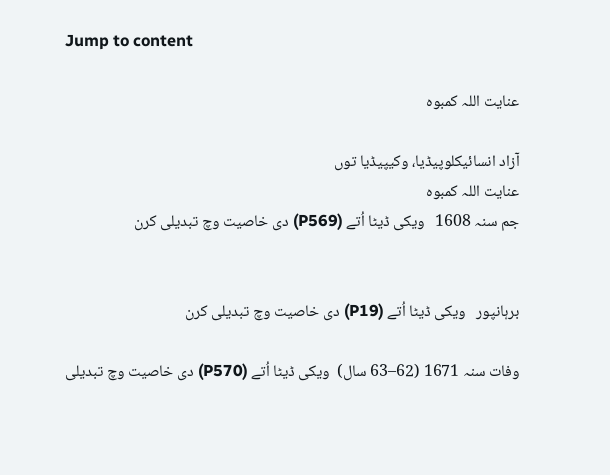Jump to content

عنایت اللہ کمبوہ

آزاد انسائیکلوپیڈیا، وکیپیڈیا توں
عنایت اللہ کمبوہ
جم سنہ 1608   ویکی ڈیٹا اُتے (P569) دی خاصیت وچ تبدیلی کرن


برہانپور   ویکی ڈیٹا اُتے (P19) دی خاصیت وچ تبدیلی کرن

وفات سنہ 1671 (62–63 سال)  ویکی ڈیٹا اُتے (P570) دی خاصیت وچ تبدیلی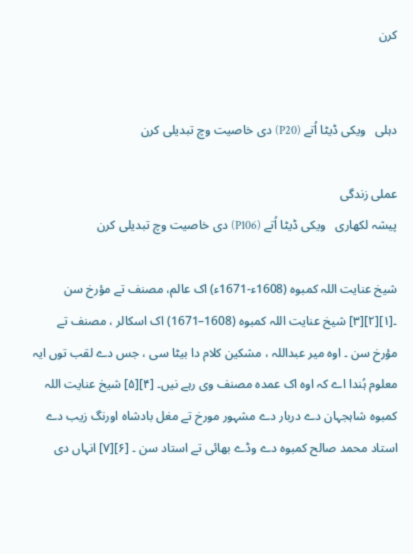کرن


دہلی   ویکی ڈیٹا اُتے (P20) دی خاصیت وچ تبدیلی کرن

عملی زندگی
پیشہ لکھاری   ویکی ڈیٹا اُتے (P106) دی خاصیت وچ تبدیلی کرن

شیخ عنایت اللہ کمبوہ (1608ء-1671ء) اک عالم، مصنف تے مؤرخ سن ۔[۱][۲][۳] شیخ عنایت اللہ کمبوہ (1608–1671) اک اسکالر ، مصنف تے مؤرخ سن ۔ اوہ میر عبداللہ ، مشکین کلام دا بیٹا سی ، جس دے لقب توں ایہ معلوم ہُندا اے کہ اوہ اک عمدہ مصنف وی رہے نيں۔ [۴][۵] شیخ عنایت اللہ کمبوہ شاہجہان دے دربار دے مشہور مورخ تے مغل بادشاہ اورنگ زیب دے استاد محمد صالح کمبوہ دے وڈے بھائی تے استاد سن ۔ [۶][۷] انہاں دی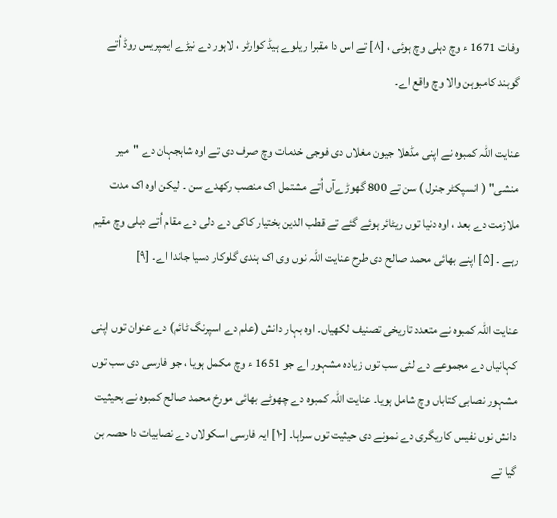وفات 1671 ء وچ دہلی وچ ہوئی ، [۸] تے اس دا مقبرا ریلوے ہیڈ کوارٹر ، لاہور دے نیڑے ایمپریس روڈ اُتے گوبند کامبوہن والا وچ واقع اے۔

عنایت اللہ کمبوہ نے اپنی مڈھلا جیون مغلاں دی فوجی خدمات وچ صرف دی تے اوہ شاہجہان دے "میر منشی" ( انسپکٹر جنرل ) سن تے 800 گھوڑےآں اُتے مشتمل اک منصب رکھدے سن ۔ لیکن اوہ اک مدت ملازمت دے بعد ، اوہ دنیا توں ریٹائر ہوئے گئے تے قطب الدین بختیار کاکی دے دلی دے مقام اُتے دہلی وچ مقیم رہے ۔ [۵] اپنے بھائی محمد صالح دی طرح عنایت اللہ نوں وی اک ہندی گلوکار دسیا جاندا اے۔ [۹]

عنایت اللہ کمبوہ نے متعدد تاریخی تصنیف لکھياں۔ اوہ بہار دانش (علم دے اسپرنگ ٹائم) دے عنوان توں اپنی کہانیاں دے مجموعے دے لئی سب توں زیادہ مشہور اے جو 1651 ء وچ مکمل ہويا ، جو فارسی دی سب توں مشہور نصابی کتاباں وچ شامل ہويا۔ عنایت اللہ کمبوہ دے چھوٹے بھائی مورخ محمد صالح کمبوہ نے بحیثیت دانش نوں نفیس کاریگری دے نمونے دی حیثیت توں سراہا۔ [۱۰] ایہ فارسی اسکولاں دے نصابیات دا حصہ بن گیا تے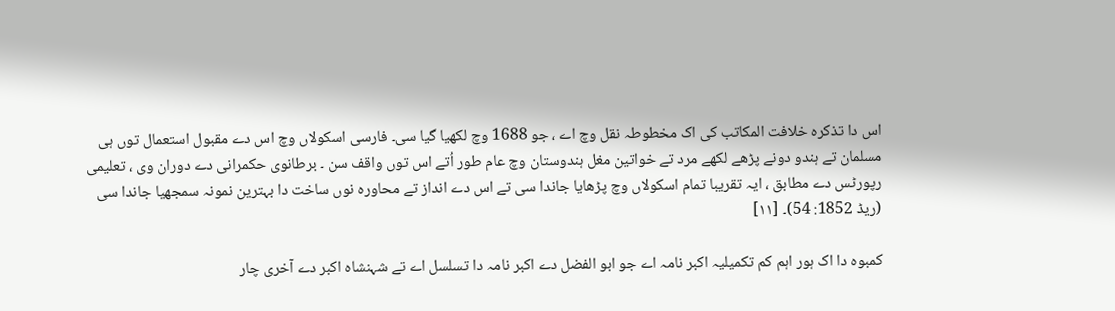اس دا تذکرہ خلافت المکاتب کی اک مخطوطہ نقل وچ اے ، جو 1688 وچ لکھیا گیا سی۔ فارسی اسکولاں وچ اس دے مقبول استعمال توں ہی مسلمان تے ہندو دونے پڑھے لکھے مرد تے خواتین مغل ہندوستان وچ عام طور اُتے اس توں واقف سن ۔ برطانوی حکمرانی دے دوران وی ، تعلیمی رپورٹس دے مطابق ، ایہ تقریبا تمام اسکولاں وچ پڑھایا جاندا سی تے اس دے انداز تے محاورہ نوں ساخت دا بہترین نمونہ سمجھیا جاندا سی (ریڈ 1852: 54)۔ [۱۱]

کمبوہ دا اک ہور اہم کم تکمیلیہ اکبر نامہ اے جو ابو الفضل دے اکبر نامہ دا تسلسل اے تے شہنشاہ اکبر دے آخری چار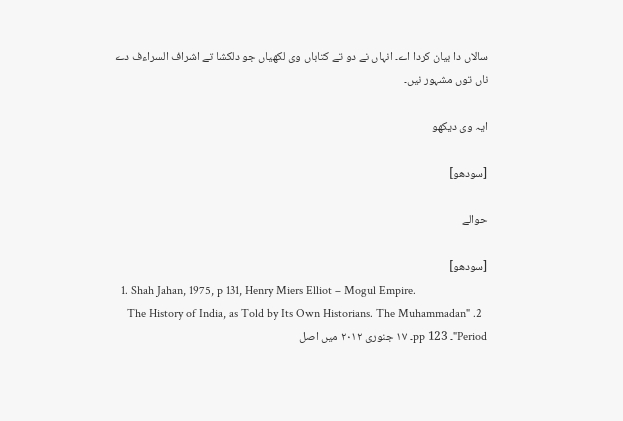سالاں دا بیان کردا اے۔ انہاں نے دو تے کتاباں وی لکھياں جو دلکشا تے اشراف السراءف دے ناں توں مشہور نيں۔

ایہ وی دیکھو

[سودھو]

حوالے

[سودھو]
  1. Shah Jahan, 1975, p 131, Henry Miers Elliot – Mogul Empire.
  2. "The History of India, as Told by Its Own Historians. The Muhammadan Period"۔ pp 123۔ ۱۷ جنوری ۲۰۱۲ میں اصل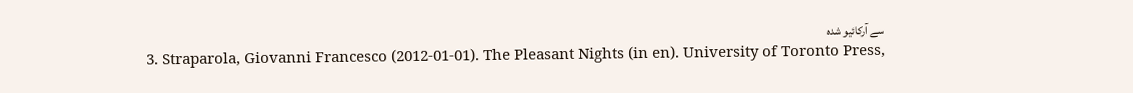سے آرکائیو شدہ
  3. Straparola, Giovanni Francesco (2012-01-01). The Pleasant Nights (in en). University of Toronto Press,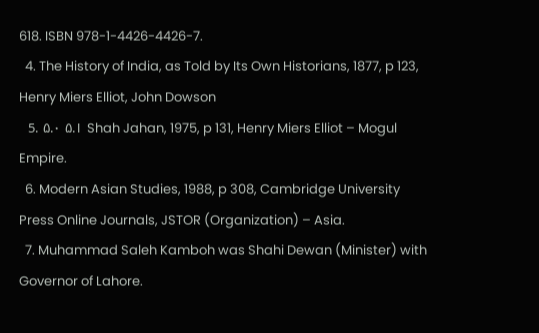618. ISBN 978-1-4426-4426-7.
  4. The History of India, as Told by Its Own Historians, 1877, p 123, Henry Miers Elliot, John Dowson
  5. ۵.۰ ۵.۱ Shah Jahan, 1975, p 131, Henry Miers Elliot – Mogul Empire.
  6. Modern Asian Studies, 1988, p 308, Cambridge University Press Online Journals, JSTOR (Organization) – Asia.
  7. Muhammad Saleh Kamboh was Shahi Dewan (Minister) with Governor of Lahore.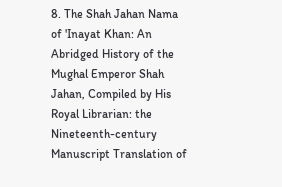8. The Shah Jahan Nama of 'Inayat Khan: An Abridged History of the Mughal Emperor Shah Jahan, Compiled by His Royal Librarian: the Nineteenth-century Manuscript Translation of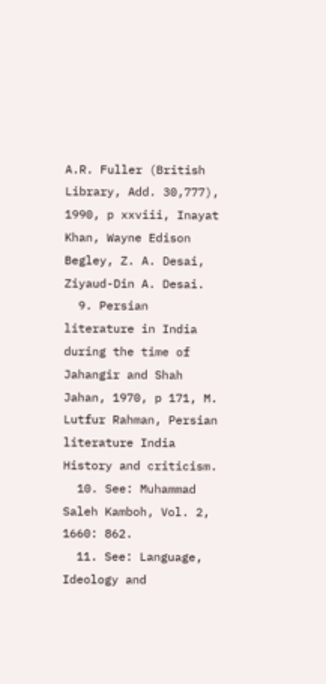A.R. Fuller (British Library, Add. 30,777), 1990, p xxviii, Inayat Khan, Wayne Edison Begley, Z. A. Desai, Ziyaud-Din A. Desai.
  9. Persian literature in India during the time of Jahangir and Shah Jahan, 1970, p 171, M. Lutfur Rahman, Persian literature India History and criticism.
  10. See: Muhammad Saleh Kamboh, Vol. 2, 1660: 862.
  11. See: Language, Ideology and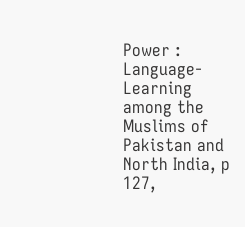Power : Language-Learning among the Muslims of Pakistan and North India, p 127,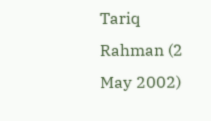Tariq Rahman (2 May 2002)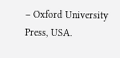– Oxford University Press, USA.